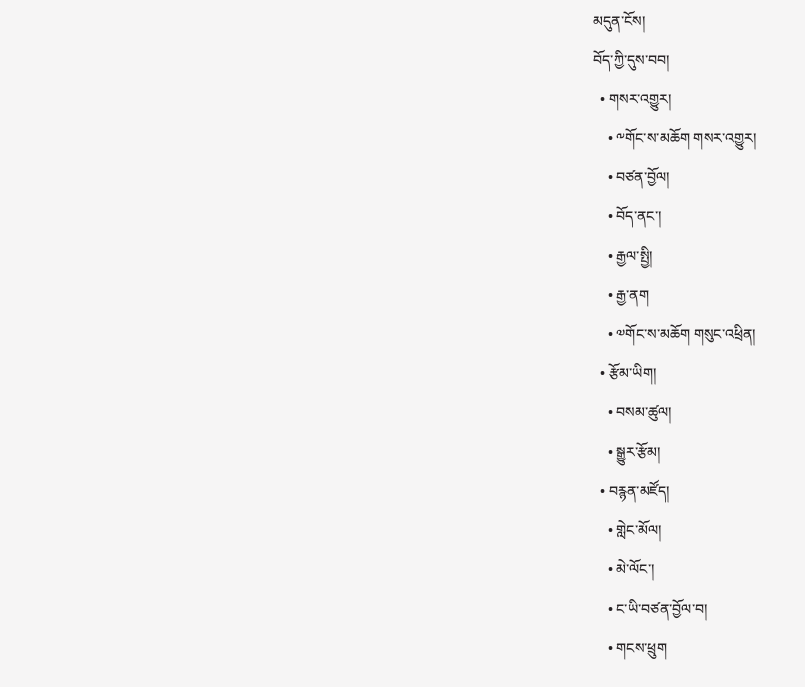མདུན་ངོས།
བོད་ཀྱི་དུས་བབ།
  • གསར་འགྱུར།
    • ༸གོང་ས་མཆོག གསར་འགྱུར།
    • བཙན་བྱོལ།
    • བོད་ནང་།
    • རྒྱལ་སྤྱི།
    • རྒྱ་ནག
    • ༧གོང་ས་མཆོག གསུང་འཕྲིན།
  • རྩོམ་ཡིག།
    • བསམ་ཚུལ།
    • སྒྱུར་རྩོམ།
  • བརྙན་མཛོད།
    • གླེང་མོལ།
    • མེ་ལོང་།
    • ང་ཡི་བཙན་བྱོལ་བ།
    • གངས་ཕྲུག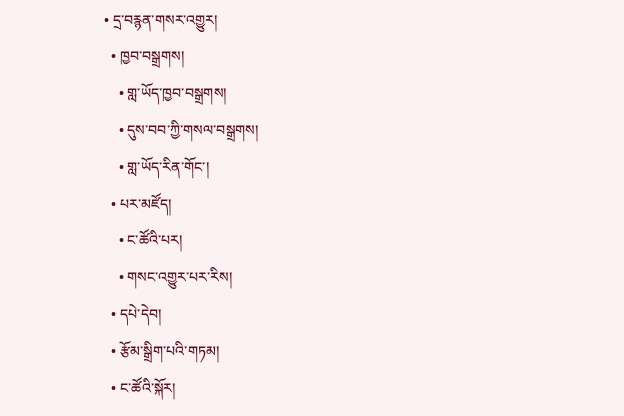• དྲ་བརྙན་གསར་འགྱུར།
  • ཁྱབ་བསྒྲགས།
    • གླ་ཡོད་ཁྱབ་བསྒྲགས།
    • དུས་བབ་ཀྱི་གསལ་བསྒྲགས།
    • གླ་ཡོད་རིན་གོང་།
  • པར་མཛོད།
    • ང་ཚོའི་པར།
    • གསང་འགྱུར་པར་རིས།
  • དཔེ་དེབ།
  • རྩོམ་སྒྲིག་པའི་གཏམ།
  • ང་ཚོའི་སྐོར།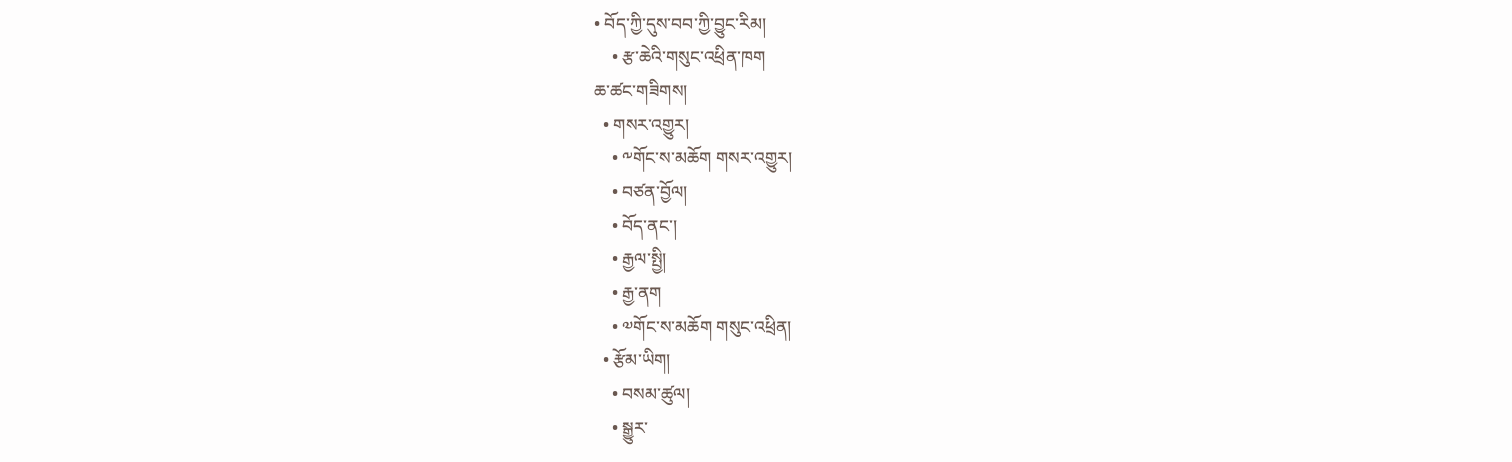• བོད་ཀྱི་དུས་བབ་ཀྱི་བྱུང་རིམ།
    • རྩ་ཆེའི་གསུང་འཕྲིན་ཁག
ཆ་ཚང་གཟིགས།
  • གསར་འགྱུར།
    • ༸གོང་ས་མཆོག གསར་འགྱུར།
    • བཙན་བྱོལ།
    • བོད་ནང་།
    • རྒྱལ་སྤྱི།
    • རྒྱ་ནག
    • ༧གོང་ས་མཆོག གསུང་འཕྲིན།
  • རྩོམ་ཡིག།
    • བསམ་ཚུལ།
    • སྒྱུར་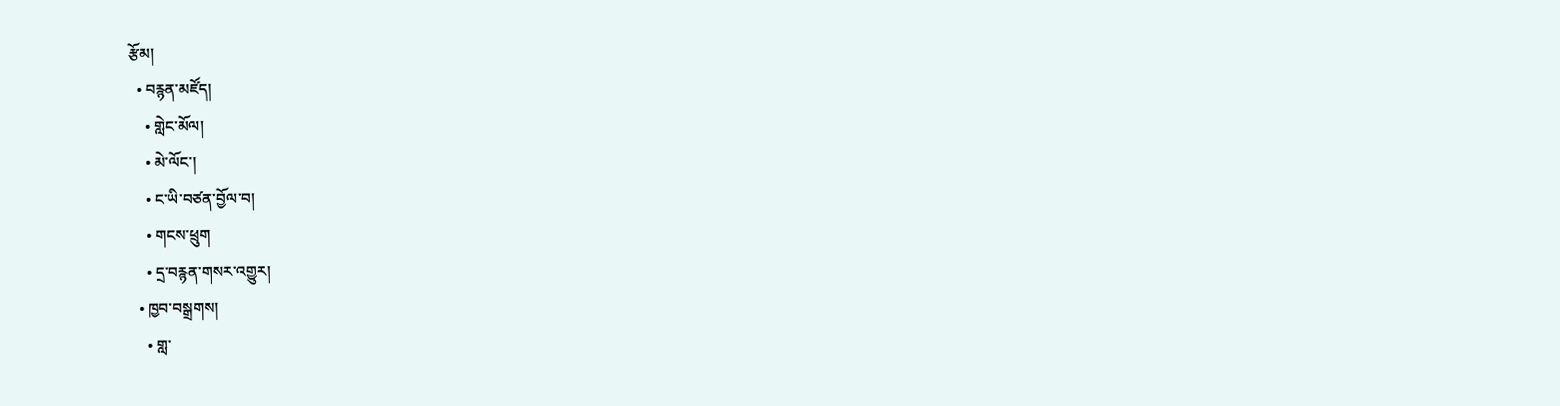རྩོམ།
  • བརྙན་མཛོད།
    • གླེང་མོལ།
    • མེ་ལོང་།
    • ང་ཡི་བཙན་བྱོལ་བ།
    • གངས་ཕྲུག
    • དྲ་བརྙན་གསར་འགྱུར།
  • ཁྱབ་བསྒྲགས།
    • གླ་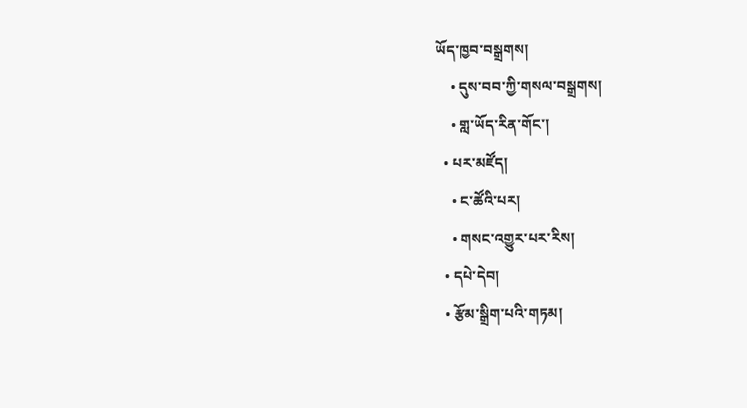ཡོད་ཁྱབ་བསྒྲགས།
    • དུས་བབ་ཀྱི་གསལ་བསྒྲགས།
    • གླ་ཡོད་རིན་གོང་།
  • པར་མཛོད།
    • ང་ཚོའི་པར།
    • གསང་འགྱུར་པར་རིས།
  • དཔེ་དེབ།
  • རྩོམ་སྒྲིག་པའི་གཏམ།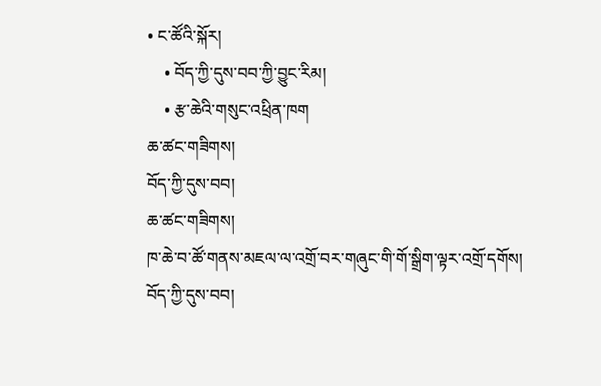• ང་ཚོའི་སྐོར།
    • བོད་ཀྱི་དུས་བབ་ཀྱི་བྱུང་རིམ།
    • རྩ་ཆེའི་གསུང་འཕྲིན་ཁག
ཆ་ཚང་གཟིགས།
བོད་ཀྱི་དུས་བབ།
ཆ་ཚང་གཟིགས།
ཁ་ཆེ་བ་ཚོ་གནས་མཇལ་ལ་འགྲོ་བར་གཞུང་གི་གོ་སྒྲིག་ལྟར་འགྲོ་དགོས།
བོད་ཀྱི་དུས་བབ།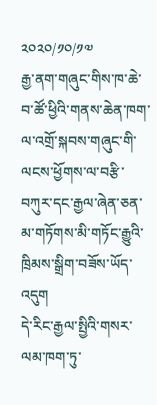༢༠༢༠/༡༠/༡༧
རྒྱ་ནག་གཞུང་གིས་ཁ་ཆེ་བ་ཚོ་ཕྱིའི་གནས་ཆེན་ཁག་ལ་འགྲོ་སྐབས་གཞུང་གི་ལངས་ཕྱོགས་ལ་བརྩི་བཀུར་དང་རྒྱལ་ཞེན་ཅན་མ་གཏོགས་མི་གཏོང་རྒྱུའི་ཁྲིམས་སྒྲིག་བཟོས་ཡོད་འདུག
དེ་རིང་རྒྱལ་སྤྱིའི་གསར་ལམ་ཁག་ཏུ་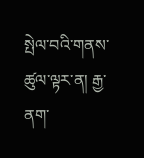སྤེལ་བའི་གནས་ཚུལ་ལྟར་ན། རྒྱ་ནག་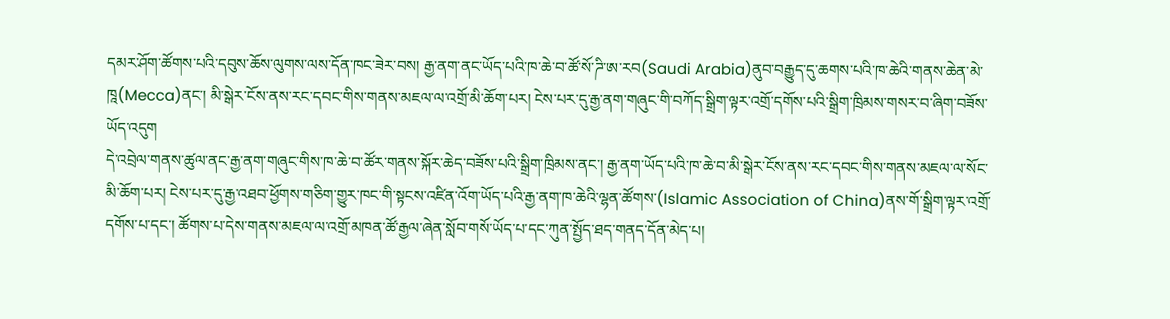དམར་ཤོག་ཚོགས་པའི་དབུས་ཆོས་ལུགས་ལས་དོན་ཁང་ཟེར་བས། རྒྱ་ནག་ནང་ཡོད་པའི་ཁ་ཆེ་བ་ཚོ་སོ་ཌི་ཨ་རབ(Saudi Arabia)ནུབ་བརྒྱུད་དུ་ཆགས་པའི་ཁ་ཆེའི་གནས་ཆེན་མེ་ཁཱ(Mecca)ནང་། མི་སྒེར་ངོས་ནས་རང་དབང་གིས་གནས་མཇལ་ལ་འགྲོ་མི་ཆོག་པར། ངེས་པར་དུ་རྒྱ་ནག་གཞུང་གི་བཀོད་སྒྲིག་ལྟར་འགྲོ་དགོས་པའི་སྒྲིག་ཁྲིམས་གསར་བ་ཞིག་བཟོས་ཡོད་འདུག
དེ་འབྲེལ་གནས་ཚུལ་ནང་རྒྱ་ནག་གཞུང་གིས་ཁ་ཆེ་བ་ཚོར་གནས་སྐོར་ཆེད་བཟོས་པའི་སྒྲིག་ཁྲིམས་ནང་། རྒྱ་ནག་ཡོད་པའི་ཁ་ཆེ་བ་མི་སྒེར་ངོས་ནས་རང་དབང་གིས་གནས་མཇལ་ལ་སོང་མི་ཆོག་པར། ངེས་པར་དུ་རྒྱ་འཐབ་ཕྱོགས་གཅིག་གྱུར་ཁང་གི་སྟངས་འཛིན་འོག་ཡོད་པའི་རྒྱ་ནག་ཁ་ཆེའི་ལྷན་ཚོགས་(Islamic Association of China)ནས་གོ་སྒྲིག་ལྟར་འགྲོ་དགོས་པ་དང་། ཚོགས་པ་དེས་གནས་མཇལ་ལ་འགྲོ་མཁན་ཚོ་རྒྱལ་ཞེན་སློབ་གསོ་ཡོད་པ་དང་ཀུན་སྤྱོད་ཐད་གནད་དོན་མེད་པ།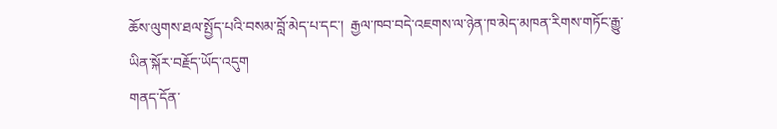ཆོས་ལུགས་ཐལ་སྤྱོད་པའི་བསམ་བློ་མེད་པ་དང་།  རྒྱལ་ཁབ་བདེ་འཇགས་ལ་ཉེན་ཁ་མེད་མཁན་རིགས་གཏོང་རྒྱུ་ཡིན་སྐོར་བརྗོད་ཡོད་འདུག
གནད་དོན་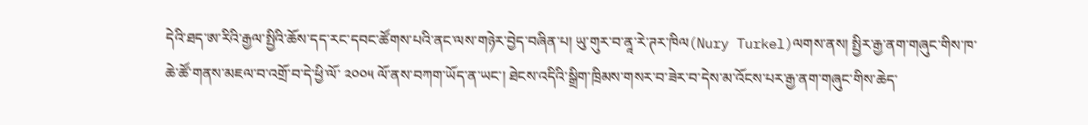དེའི་ཐད་ཨ་རིའི་རྒྱལ་སྤྱིའི་ཆོས་དད་རང་དབང་ཚོགས་པའི་ནང་ལས་གཉེར་བྱེད་བཞིན་པ། ཡུ་གུར་བ་ནཱ་རེ་ཊར་ཁིལ(Nury Turkel)ལགས་ནས། སྤྱིར་རྒྱ་ནག་གཞུང་གིས་ཁ་ཆེ་ཚོ་གནས་མཇལ་བ་འགྲོ་བ་དེ་ཕྱི་ལོ་ ༢༠༠༥ ལོ་ནས་བཀག་ཡོད་ན་ཡང་། ཐེངས་འདིའི་སྒྲིག་ཁྲིམས་གསར་བ་ཟེར་བ་དེས་མ་འོངས་པར་རྒྱ་ནག་གཞུང་གིས་ཆེད་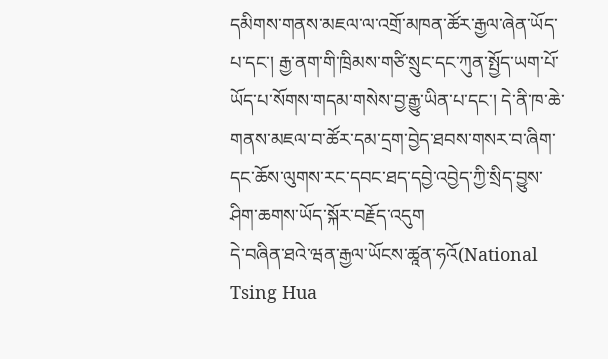དམིགས་གནས་མཇལ་ལ་འགྲོ་མཁན་ཚོར་རྒྱལ་ཞེན་ཡོད་པ་དང་། རྒྱ་ནག་གི་ཁྲིམས་གཙི་སྲུང་དང་ཀུན་སྤྱོད་ཡག་པོ་ཡོད་པ་སོགས་གདམ་གསེས་བྱ་རྒྱུ་ཡིན་པ་དང་། དེ་ནི་ཁ་ཆེ་གནས་མཇལ་བ་ཚོར་དམ་དྲག་བྱེད་ཐབས་གསར་བ་ཞིག་དང་ཆོས་ལུགས་རང་དབང་ཐད་དབྱེ་འབྱེད་ཀྱི་སྲིད་བྱུས་ཤིག་ཆགས་ཡོད་སྐོར་བརྗོད་འདུག
དེ་བཞིན་ཐའེ་ཝན་རྒྱལ་ཡོངས་ཚཱན་ཧའོ(National Tsing Hua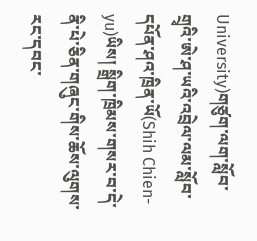University)གཙུག་ལག་སློབ་གྲྭའི་ཨེ་ཤ་ཡའི་འབྲེལ་ལམ་སློབ་དཔོན་ཤའ་ཁྲིན་ཡོ(Shih Chien-yu)ཡིས། སྒྲིག་ཁྲིམས་གསར་བ་དེ་ནི་པེ་ཅིན་གཞུང་གིས་ཆོས་ལུགས་རང་དབང་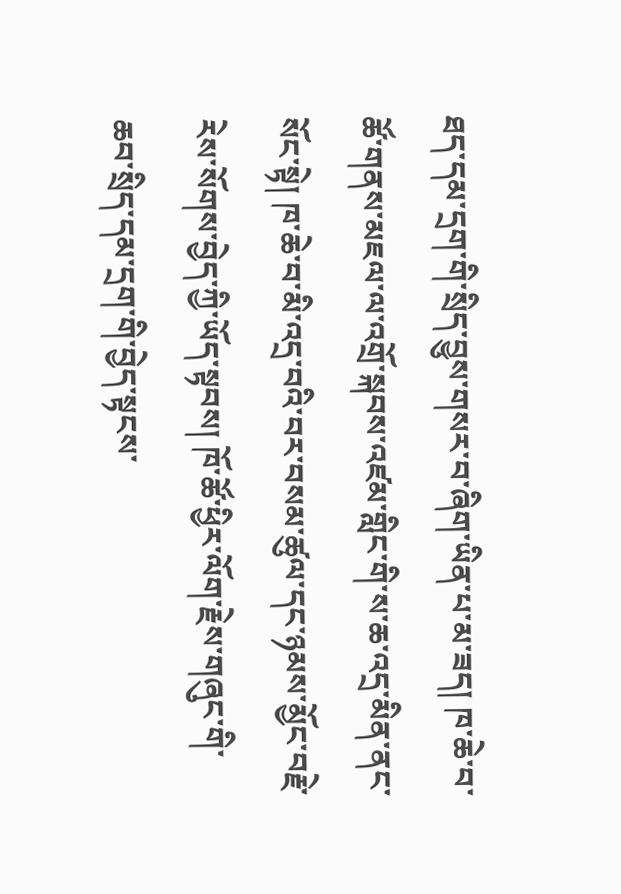ཐད་དམ་དྲག་གི་སྲིད་བྱུས་གསར་བ་ཞིག་ཡིན་པ་མ་ཟད། ཁ་ཆེ་བ་ཚོ་གནས་མཇལ་ལ་འགྲོ་སྐབས་འཛམ་གླིང་གི་ས་ཆ་འདྲ་མིན་ནང་སོང་སྟེ། ཁ་ཆེ་བ་མི་འདྲ་བའི་བར་བསམ་ཚུལ་དང་ཉམས་མྱོང་བརྗེ་རེས་སོགས་བྱེད་ཀྱི་ཡོད་སྟབས། ཁོ་ཚོ་ཕྱིར་ལོག་རྗེས་གཞུང་གི་ཆབ་སྲིད་དམ་དྲག་གི་བྱེད་སྟངས་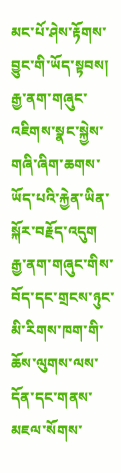མང་པོ་ཤེས་རྟོགས་བྱུང་གི་ཡོད་སྟབས། རྒྱ་ནག་གཞུང་འཇིགས་སྣང་སྐྱེས་གཞི་ཞིག་ཆགས་ཡོད་པའི་རྐྱེན་ཡིན་སྐོར་བརྗོད་འདུག
རྒྱ་ནག་གཞུང་གིས་བོད་དང་གྲངས་ཉུང་མི་རིགས་ཁག་གི་ཆོས་ལུགས་ལས་དོན་དང་གནས་མཇལ་སོགས་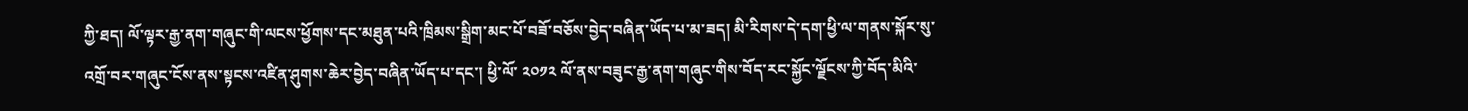ཀྱི་ཐད། ལོ་ལྟར་རྒྱ་ནག་གཞུང་གི་ལངས་ཕྱོགས་དང་མཐུན་པའི་ཁྲིམས་སྒྲིག་མང་པོ་བཟོ་བཅོས་བྱེད་བཞིན་ཡོད་པ་མ་ཟད། མི་རིགས་དེ་དག་ཕྱི་ལ་གནས་སྐོར་སུ་འགྲོ་བར་གཞུང་ངོས་ནས་སྟངས་འཛིན་ཤུགས་ཆེར་བྱེད་བཞིན་ཡོད་པ་དང་། ཕྱི་ལོ་ ༢༠༡༢ ལོ་ནས་བཟུང་རྒྱ་ནག་གཞུང་གིས་བོད་རང་སྐྱོང་ལྗོངས་ཀྱི་བོད་མིའི་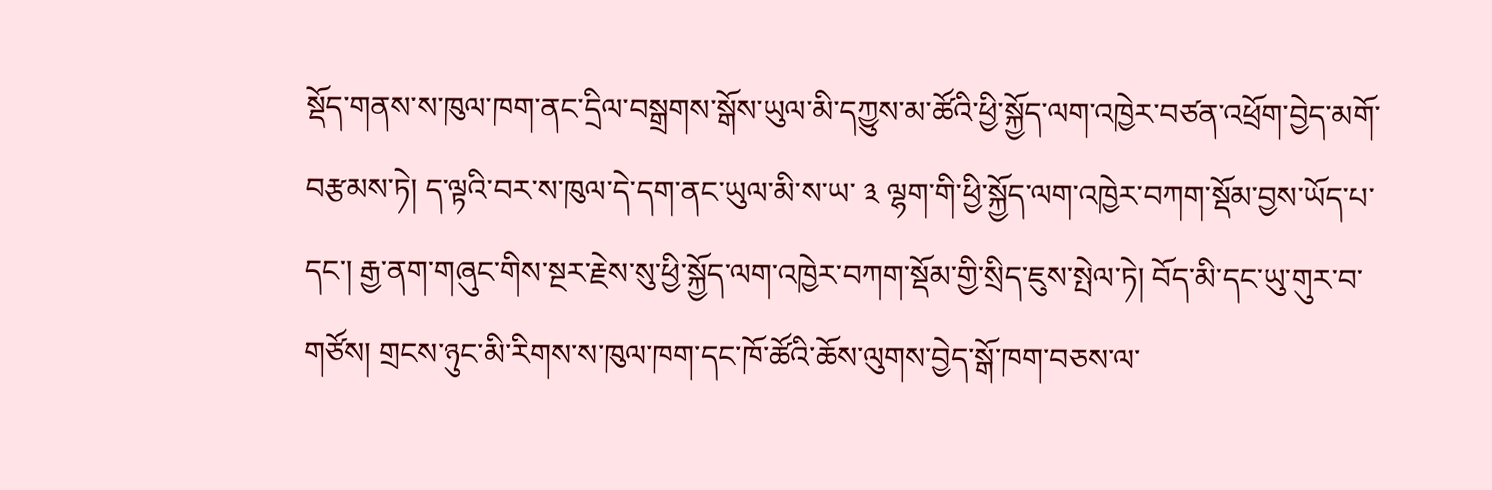སྡོད་གནས་ས་ཁུལ་ཁག་ནང་དྲིལ་བསྒྲགས་སྒོས་ཡུལ་མི་དཀྱུས་མ་ཚོའི་ཕྱི་སྐྱོད་ལག་འཁྱེར་བཙན་འཕྲོག་བྱེད་མགོ་བརྩམས་ཏེ། ད་ལྟའི་བར་ས་ཁུལ་དེ་དག་ནང་ཡུལ་མི་ས་ཡ་ ༣ ལྷག་གི་ཕྱི་སྐྱོད་ལག་འཁྱེར་བཀག་སྡོམ་བྱས་ཡོད་པ་དང་། རྒྱ་ནག་གཞུང་གིས་སྔར་རྗེས་སུ་ཕྱི་སྐྱོད་ལག་འཁྱེར་བཀག་སྡོམ་གྱི་སྲིད་ཇུས་སྤེལ་ཏེ། བོད་མི་དང་ཡུ་གུར་བ་གཙོས། གྲངས་ཉུང་མི་རིགས་ས་ཁུལ་ཁག་དང་ཁོ་ཚོའི་ཆོས་ལུགས་བྱེད་སྒོ་ཁག་བཅས་ལ་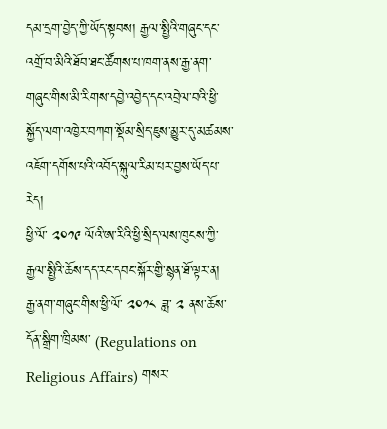དམ་དྲག་བྱེད་ཀྱི་ཡོད་སྟབས། རྒྱལ་སྤྱིའི་གཞུང་དང་འགྲོ་བ་མིའི་ཐོབ་ཐང་ཚོགས་པ་ཁག་ནས་རྒྱ་ནག་གཞུང་གིས་མི་རིགས་དབྱེ་འབྱེད་དང་འབྲེལ་བའི་ཕྱི་སྐྱོད་ལག་འཁྱེར་བཀག་སྡོམ་སྲིད་ཇུས་མྱུར་དུ་མཚམས་འཇོག་དགོས་པའི་འབོད་སྐུལ་རིམ་པར་བྱས་ཡོད་པ་རེད།
ཕྱི་ལོ་ ༢༠༡༩ ལོའི་ཨ་རིའི་ཕྱི་སྲིད་ལས་ཁུངས་ཀྱི་རྒྱལ་སྤྱིའི་ཆོས་དད་རང་དབང་སྐོར་གྱི་སྙན་ཐོ་ལྟར་ན། རྒྱ་ནག་གཞུང་གིས་ཕྱི་ལོ་ ༢༠༡༨ ཟླ་ ༢ ནས་ཆོས་དོན་སྒྲིག་ཁྲིམས་ (Regulations on Religious Affairs) གསར་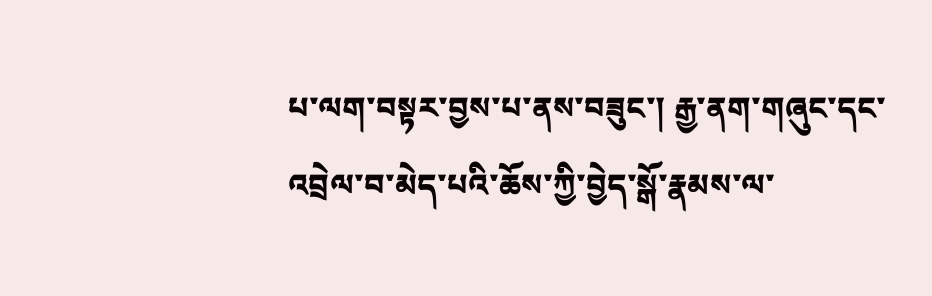པ་ལག་བསྟར་བྱས་པ་ནས་བཟུང་། རྒྱ་ནག་གཞུང་དང་འབྲེལ་བ་མེད་པའི་ཆོས་ཀྱི་བྱེད་སྒོ་རྣམས་ལ་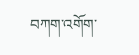བཀག་འགོག་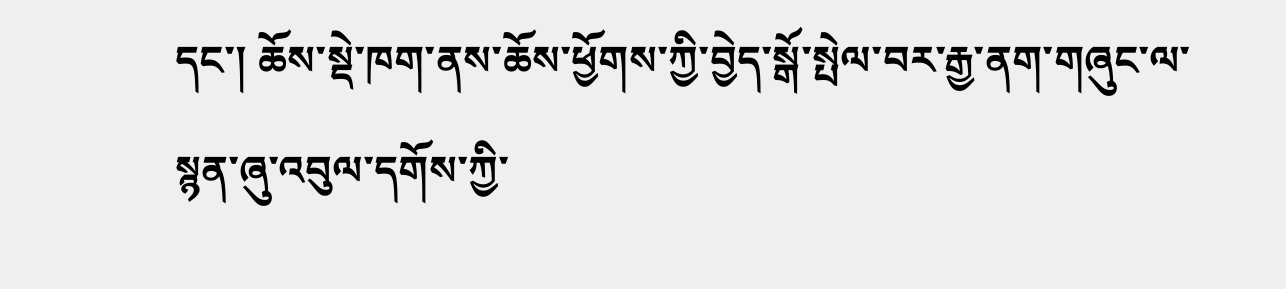དང་། ཆོས་སྡེ་ཁག་ནས་ཆོས་ཕྱོགས་ཀྱི་བྱེད་སྒོ་སྤེལ་བར་རྒྱ་ནག་གཞུང་ལ་སྙན་ཞུ་འབུལ་དགོས་ཀྱི་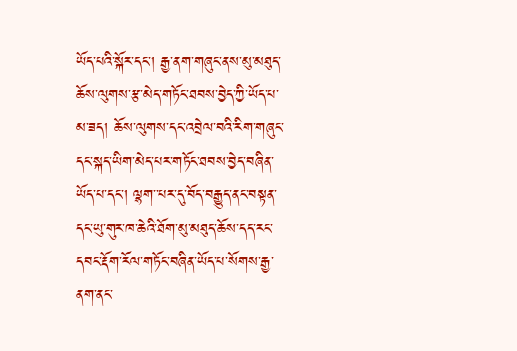ཡོད་པའི་སྐོར་དང་། རྒྱ་ནག་གཞུང་ནས་མུ་མཐུད་ཆོས་ལུགས་རྩ་མེད་གཏོང་ཐབས་བྱེད་ཀྱི་ཡོད་པ་མ་ཟད། ཆོས་ལུགས་དང་འབྲེལ་བའི་རིག་གཞུང་དང་སྐད་ཡིག་མེད་པར་གཏོང་ཐབས་བྱེད་བཞིན་ཡོད་པ་དང་། ལྷག་་པར་དུ་བོད་བརྒྱུད་ནང་བསྟན་དང་ཡུ་གུར་ཁ་ཆེའི་ཐོག་མུ་མཐུད་ཆོས་དད་རང་དབང་རྡོག་རོལ་གཏོང་བཞིན་ཡོད་པ་སོགས་རྒྱ་ནག་ནང་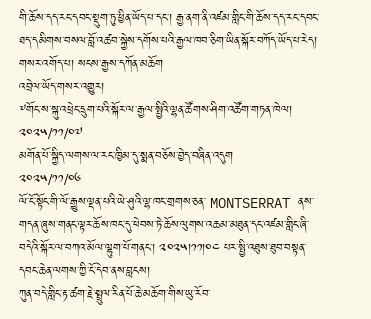གི་ཆོས་དད་རང་དབང་སྡུག་ཏུ་ཕྱིན་ཡོད་པ་དང་། རྒྱ་ནག་ནི་འཛམ་གླིང་གི་ཆོས་དད་རང་དབང་ཐད་དམིགས་བསལ་བློ་འཚབ་སྐྱེས་དགོས་པའི་རྒྱལ་ཁབ་ཅིག་ཡིན་སྐོར་བཀོད་ཡོད་པ་རེད།
གསར་འགོད་པ། སངས་རྒྱས་དཀོན་མཆོག
འབྲེལ་ཡོད་གསར་འགྱུར།
༸གོང་ས་སྐུ་འཕྲེང་དྲུག་པའི་སྐོར་ལ་རྒྱལ་སྤྱིའི་ལྷན་ཚོགས་ཤིག་འཚོག་གཏན་ཁེལ།
༢༠༢༥/༡༡/༠༧
མགོན་པོ་སྐྱིད་ལགས་ལ་རང་ཁྱིམ་དུ་སྨན་བཅོས་བྱེད་བཞིན་འདུག
༢༠༢༥/༡༡/༠༦
ལོ་ངོ་སྟོང་གི་ལོ་རྒྱུས་ལྡན་པའི་ཡེ་ཤུའི་ལྷ་ཁང་གྲགས་ཅན་ MONTSERRAT ནས་གདན་ཞུས་གནང་ལྟར་ཆོས་ཁང་དུ་ཕེབས་ཏེ་ཆོས་ལུགས་འཆམ་མཐུན་དང་འཛམ་གླིང་ཞི་བདེའི་སྐོར་ལ་བཀའ་མོལ་ལྷུག་པོ་གནང་། ༢༠༢༥།༡༡།༠༤ པར་སྤྱི་འཐུས་ཐུབ་བསྟན་དབང་ཆེན་ལགས་ཀྱི་ངོ་དེབ་ནས་བླངས།
ཀུན་བདེ་གླིང་རྟ་ཚག་རྗེ་སྤྲུལ་རིན་པོ་ཆེ་མཆོག་གིས་ཡུ་རོབ་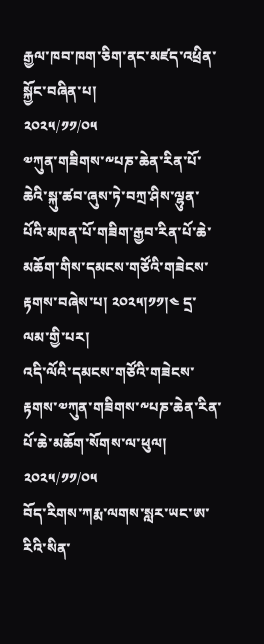རྒྱལ་ཁབ་ཁག་ཅིག་ནང་མཛད་འཕྲིན་སྐྱོང་བཞིན་པ།
༢༠༢༥/༡༡/༠༥
༧ཀུན་གཟིགས་༸པཎ་ཆེན་རིན་པོ་ཆེའི་སྐུ་ཚབ་ཞུས་ཏེ་བཀྲ་ཤིས་ལྷུན་པོའི་མཁན་པོ་གཟིག་རྒྱབ་རིན་པོ་ཆེ་མཆོག་གིས་དམངས་གཙོའི་གཟེངས་རྟགས་བཞེས་པ། ༢༠༢༥།༡༡།༤ དྲ་ལམ་གྱི་པར།
འདི་ལོའི་དམངས་གཙོའི་གཟེངས་རྟགས་༧ཀུན་གཟིགས་༸པཎ་ཆེན་རིན་པོ་ཆེ་མཆོག་སོགས་ལ་ཕུལ།
༢༠༢༥/༡༡/༠༥
བོད་རིགས་ཀརྨ་ལགས་སླར་ཡང་ཨ་རིའི་སིན་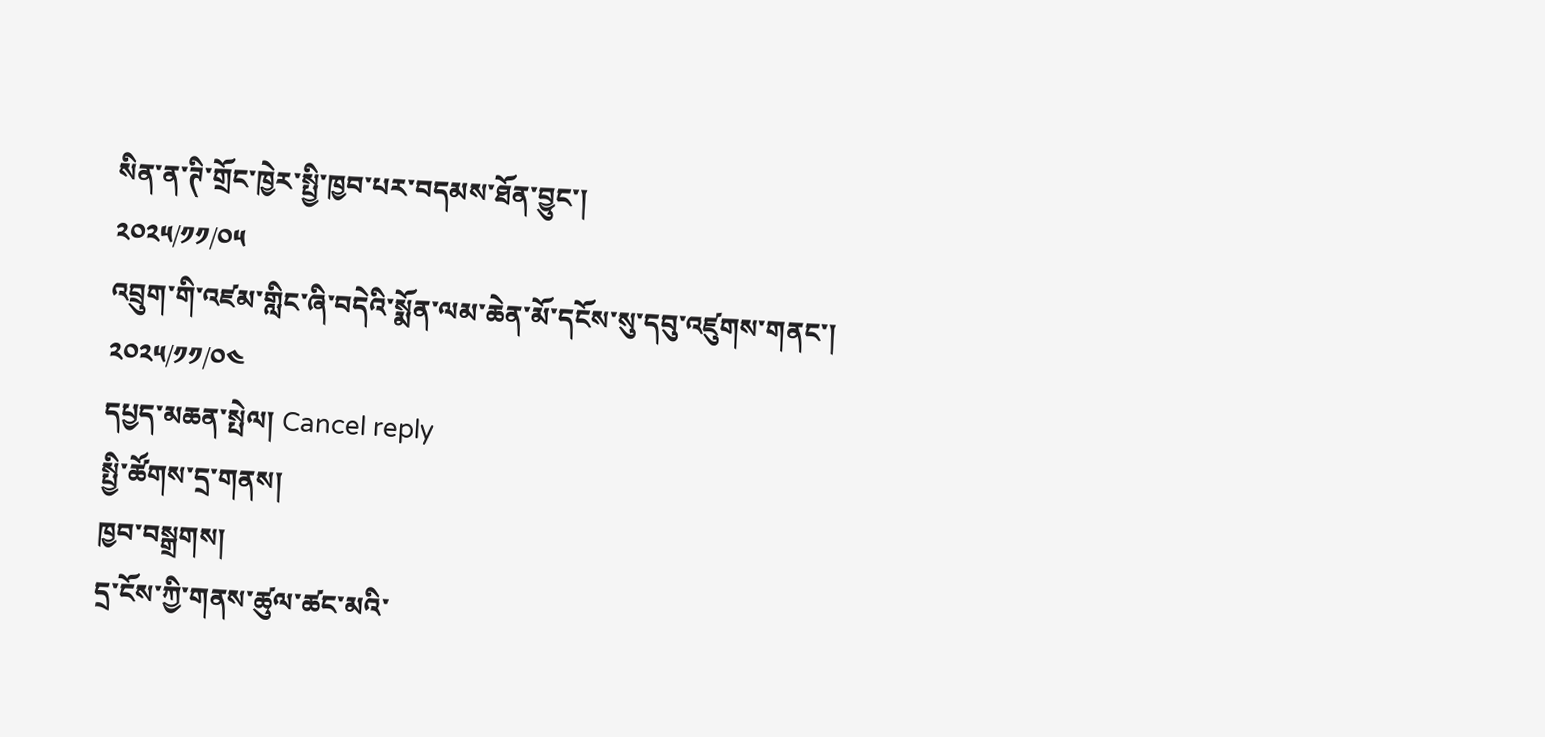སིན་ན་ཊི་གྲོང་ཁྱེར་སྤྱི་ཁྱབ་པར་བདམས་ཐོན་བྱུང་།
༢༠༢༥/༡༡/༠༥
འབྲུག་གི་འཛམ་གླིང་ཞི་བདེའི་སྨོན་ལམ་ཆེན་མོ་དངོས་སུ་དབུ་འཛུགས་གནང་།
༢༠༢༥/༡༡/༠༤
དཔྱད་མཆན་སྤེལ། Cancel reply
སྤྱི་ཚོགས་དྲ་གནས།
ཁྱབ་བསྒྲགས།
དྲ་ངོས་ཀྱི་གནས་ཚུལ་ཚང་མའི་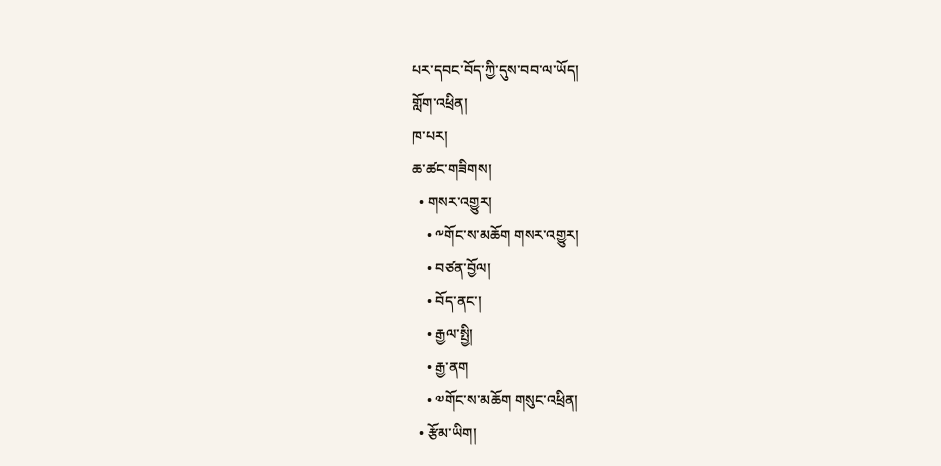པར་དབང་བོད་ཀྱི་དུས་བབ་ལ་ཡོད།
གློག་འཕྲིན།
ཁ་པར།
ཆ་ཚང་གཟིགས།
  • གསར་འགྱུར།
    • ༸གོང་ས་མཆོག གསར་འགྱུར།
    • བཙན་བྱོལ།
    • བོད་ནང་།
    • རྒྱལ་སྤྱི།
    • རྒྱ་ནག
    • ༧གོང་ས་མཆོག གསུང་འཕྲིན།
  • རྩོམ་ཡིག།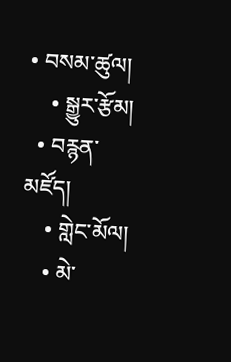• བསམ་ཚུལ།
    • སྒྱུར་རྩོམ།
  • བརྙན་མཛོད།
    • གླེང་མོལ།
    • མེ་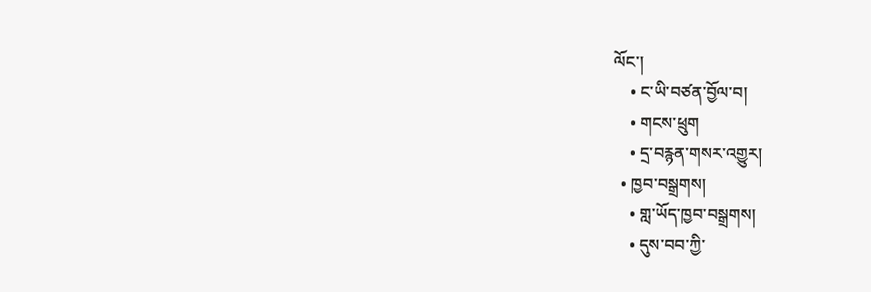ལོང་།
    • ང་ཡི་བཙན་བྱོལ་བ།
    • གངས་ཕྲུག
    • དྲ་བརྙན་གསར་འགྱུར།
  • ཁྱབ་བསྒྲགས།
    • གླ་ཡོད་ཁྱབ་བསྒྲགས།
    • དུས་བབ་ཀྱི་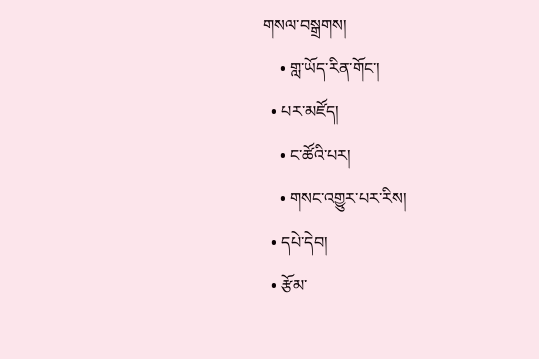གསལ་བསྒྲགས།
    • གླ་ཡོད་རིན་གོང་།
  • པར་མཛོད།
    • ང་ཚོའི་པར།
    • གསང་འགྱུར་པར་རིས།
  • དཔེ་དེབ།
  • རྩོམ་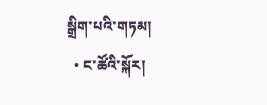སྒྲིག་པའི་གཏམ།
  • ང་ཚོའི་སྐོར།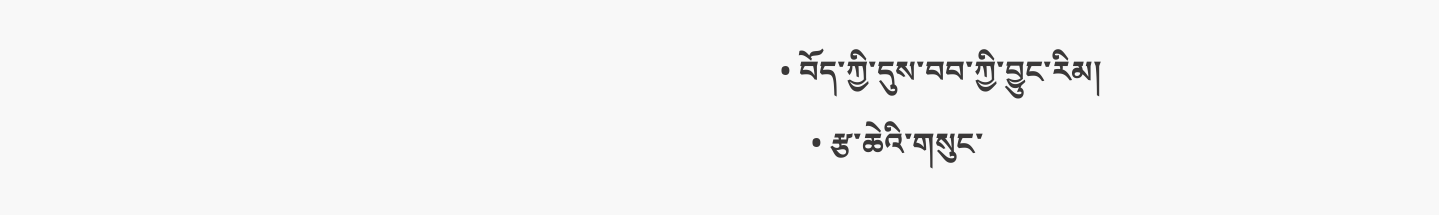• བོད་ཀྱི་དུས་བབ་ཀྱི་བྱུང་རིམ།
    • རྩ་ཆེའི་གསུང་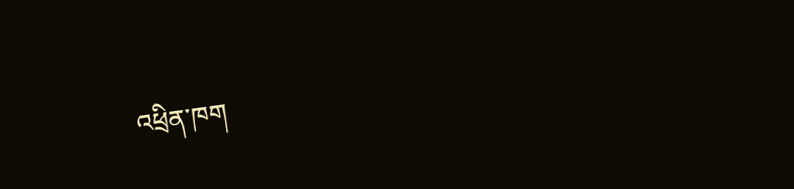འཕྲིན་ཁག